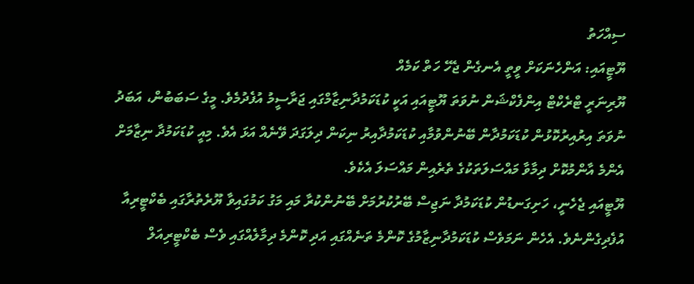ސިއްހަތު
ޔޫޓީއައި: އަންހެނަކަށް ވީތީ އެނގެން ޖެހޭ ހަތް ކަމެއް
ޔޫރިނަރީ ޓްރެކްޓް އިންފެކްޝަން ނުވަތަ ޔޫޓީއައި އަކީ ކުޑަކަމުދާނިޒާމްގައި ޖަރާސީމު އުފެދުމެވެ. މީގެ ސަބަބުން، އަބަދު ނުވަތަ އިރުއިރުކޮޅުން ކުޑަކަމުދާން ބޭނުންވުމާއި ކުޑަކަމުދާއިރު ނިކަން ދިލަގަދަ ވޭނެއް އަޅަ އެވެ. މިއީ ކުޑަކަމުދާ ނިޒާމަށް އެންމެ އާންމުކޮށް ދިމާވާ މައްސަލަތަކުގެ ތެރެއިން މައްސަލަ އެކެވެ.
ޔޫޓީއައި ޖެހެނީ، ހަށިގަނޑުން ކުޑަކަމުދާ ނަޖިސް ބޭރުކުރުމަށް ބޭނުންކުރާ މައި މަގު ކަމުގައިވާ ޔޫރެތުރާގައި ބެކްޓީރިއާ އުފެދިގެންނެވެ. އެހެން ނަމަވެސް ކުޑަކަމުދާނިޒާމުގެ ކޮންމެ ތަނެއްގައި އަދި ކޮންމެ ދިމާލެއްގައި ވެސް ބެކްޓީރިއަލް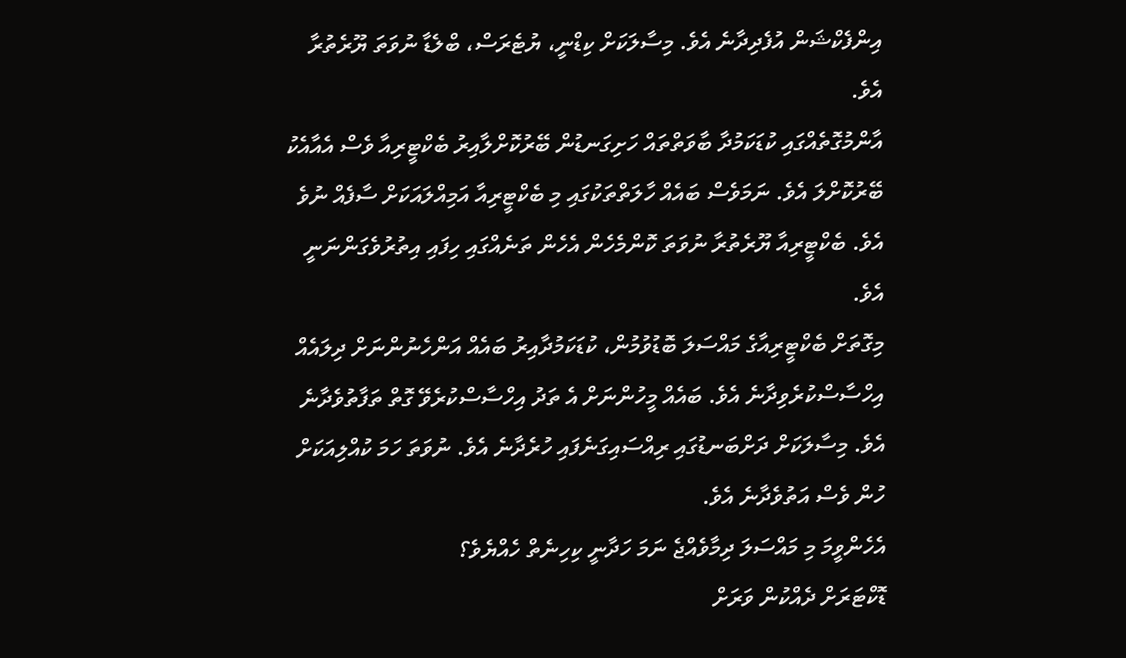އިންފެކްޝަން އުފެދިދާނެ އެވެ. މިސާލަކަށް ކިޑްނީ، ޔުޓެރަސް، ބްލެޑާ ނުވަތަ ޔޫރެތުރާ އެވެ.
އާންމުގޮތެއްގައި ކުޑަކަމުދާ ބާވަތްތައް ހަށިގަނޑުން ބޭރުކޮށްލާއިރު ބެކްޓީރިއާ ވެސް އެއާއެކު ބޭރުކޮށްލަ އެވެ. ނަމަވެސް ބައެއް ހާލަތްތަކުގައި މި ބެކްޓީރިއާ އަމިއްލައަކަށް ސާފެއް ނުވެ އެވެ. ބެކްޓީރިއާ ޔޫރެތުރާ ނުވަތަ ކޮންމެހެން އެހެން ތަނެއްގައި ހިފައި އިތުރުވެގަންނަނީ އެވެ.
މިގޮތަށް ބެކްޓީރިއާގެ މައްސަލަ ބޮޑުވުމުން، ކުޑަކަމުދާއިރު ބައެއް އަންހެނުންނަށް ދިލައެއް އިހްސާސްކުރެވިދާނެ އެވެ. ބައެއް މީހުންނަށް އެ ތަދު އިހްސާސްކުރެވޭ ގޮތް ތަފާތުވެދާނެ އެވެ. މިސާލަކަށް ދަށްބަނޑުގައި ރިއްސައިގަނެފައި ހުރެދާނެ އެވެ. ނުވަތަ ހަމަ ކުއްލިއަކަށް ހުން ވެސް އަތުވެދާނެ އެވެ.
އެހެންވީމަ މި މައްސަލަ ދިމާވެއްޖެ ނަމަ ހަދާނީ ކިހިނެތް ހެއްޔެވެ؟
ޑޮކްޓަރަށް ދެއްކުން ވަރަށް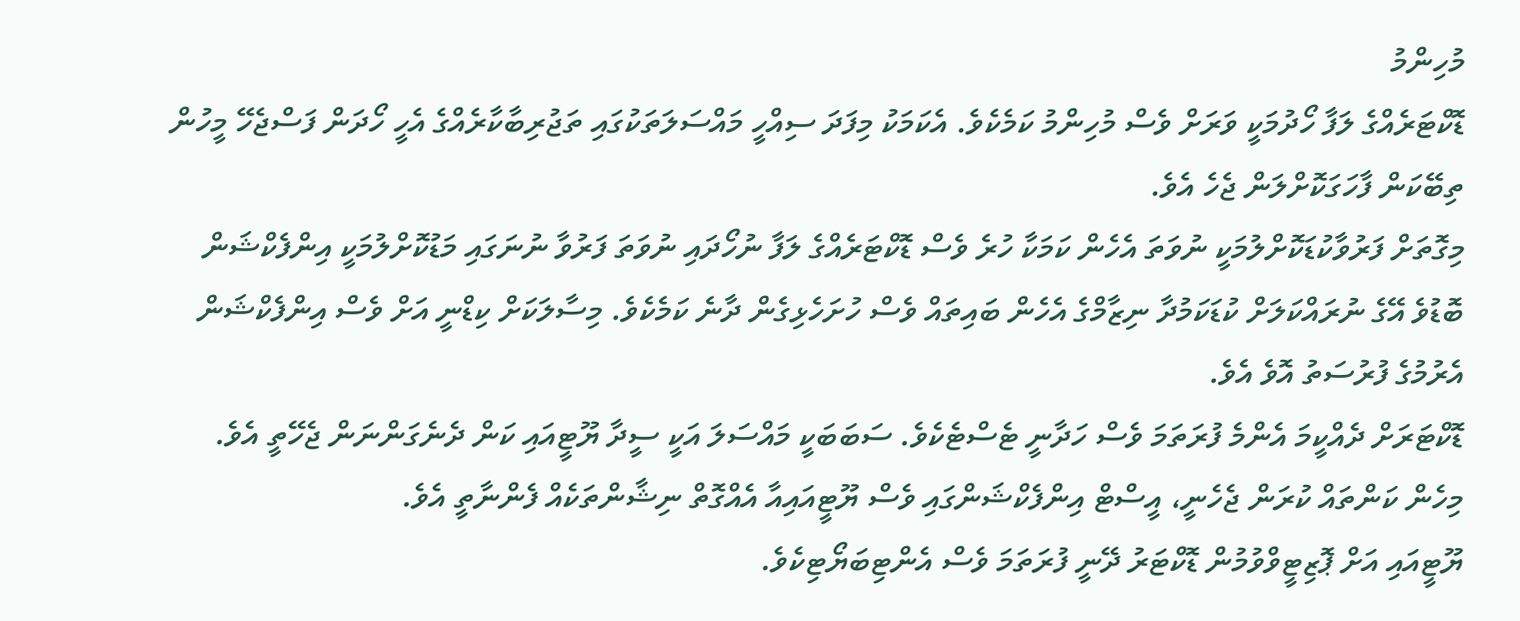މުހިންމު
ޑޮކްޓަރެއްގެ ލަފާ ހޯދުމަކީ ވަރަށް ވެސް މުހިންމު ކަމެކެވެ. އެކަމަކު މިފަދަ ސިއްހީ މައްސަލަތަކުގައި ތަޖުރިބާކާރެއްގެ އެހީ ހޯދަން ފަސްޖެހޭ މީހުން ތިބޭކަން ފާހަގަކޮށްލަން ޖެހެ އެވެ.
މިގޮތަށް ފަރުވާކުޑަކޮށްލުމަކީ ނުވަތަ އެހެން ކަމަކާ ހުރެ ވެސް ޑޮކްޓަރެއްގެ ލަފާ ނުހޯދައި ނުވަތަ ފަރުވާ ނުނަގައި މަޑުކޮށްލުމަކީ އިންފެކްޝަން ބޮޑުވެ އޭގެ ނުރައްކަލަށް ކުޑަކަމުދާ ނިޒާމްގެ އެހެން ބައިތައް ވެސް ހުށަހެޅިގެން ދާނެ ކަމެކެވެ. މިސާލަކަށް ކިޑްނީ އަށް ވެސް އިންފެކްޝަން އެރުމުގެ ފުރުސަތު އޮވެ އެވެ.
ޑޮކްޓަރަށް ދެއްކީމަ އެންމެ ފުރަތަމަ ވެސް ހަދާނީ ޓެސްޓެކެވެ. ސަބަބަކީ މައްސަލަ އަކީ ސީދާ ޔޫޓީއައި ކަން ދެނެގަންނަން ޖެހޭތީ އެވެ. މިހެން ކަންތައް ކުރަން ޖެހެނީ، އީސްޓް އިންފެކްޝަންގައި ވެސް ޔޫޓީއައިއާ އެއްގޮތް ނިޝާންތަކެއް ފެންނާތީ އެވެ.
ޔޫޓީއައި އަށް ޕޮޒިޓީވްވުމުން ޑޮކްޓަރު ދޭނީ ފުރަތަމަ ވެސް އެންޓިބަޔޯޓިކެވެ.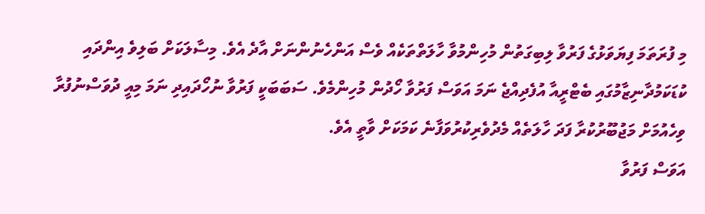މި ފުރަތަމަ ފިޔަވަޅުގެ ފަރުވާ ލިބިގަތުން މުހިންމުވާ ހާލަތްތަކެއް ވެސް އަންހެނުންނަށް އާދެ އެވެ. މިސާލަކަށް ބަލިވެ އިންދައި ކުޑަކަމުދާނިޒާމުގައި ބެޓްރީއާ އުފެދިއްޖެ ނަމަ އަވަސް ފަރުވާ ހޯދުން މުހިންމެވެ. ސަބަބަކީ ފަރުވާ ނުހޯދައިދި ނަމަ މިއީ ދުވަސްނުފުރާ ވިހެއުމަށް މަޖުބޫރުކުރާ ފަދަ ހާލަތެއް މެދުވެރިކުރުވަފާނެ ކަމަކަށް ވާތީ އެވެ.
އަވަސް ފަރުވާ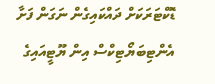ޑޮކްޓަރަކަށް ދައްކައިގެން ނަގަން ފަށާ އެންޓިބަޔޯޓިކްސް އިން ޔޫޓީއައިގެ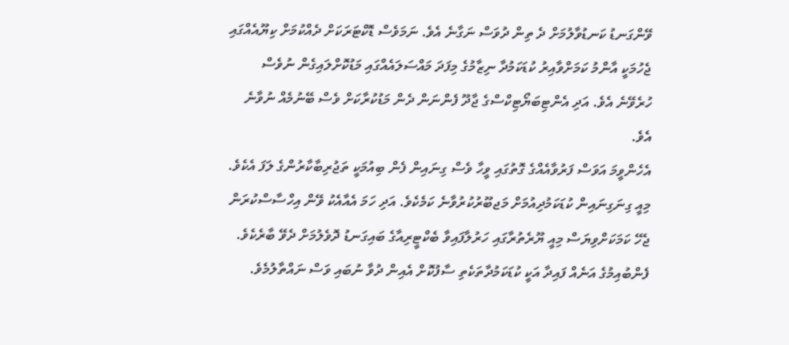ވޭންގަނޑު ކަނޑުވާލުމަށް ދެ ތިން ދުވަސް ނަގާނެ އެވެ. ނަމަވެސް ޑޮކްޓަރަކަށް ދެއްކުމަށް ކިޔޫއެއްގައި ޖެހުމަކީ އާންމު ކަމަށްވާއިރު ކުޑަކަމުދާ ނިޒާމުގެ މިފަދަ މައްސަލައެއްގައި މަޑުކޮށްލައިގެން ނުވެސް ހުރެވޭނެ އެވެ. އަދި އެންޓިބަޔޯޓިކްސްގެ ޖާދޫ ފެންނަން ދެން މަޑުކުރާކަށް ވެސް ބޭނުމެއް ނުވާނެ އެވެ.
އެހެންވީމަ އަވަސް ފަރުވާއެއްގެ ގޮތުގައި ވީހާ ވެސް ގިނައިން ފެން ބިއުމަކީ ތަޖުރިބާކާރުންގެ ލަފަ އެކެވެ. މިއީ ގިނަގިނައިން ކުޑަކަމުދިއުމަށް މަޖބޫރުކުރުވާނެ ކަމެކެވެ. އަދި ހަމަ އެއާއެކު ވޭން އިހްސާސްކުރަން ޖެހޭ ކަމަކަށްވިޔަސް މިއީ ޔޫރެތުރާގައި ހަރުލާފައިވާ ބެކްޓީރިއާގެ ބައިގަނޑު ދޮވެލުމަށް ދެވޭ ބާރެކެވެ.
ފެންބުއިމުގެ އަނެއް ފައިދާ އަކީ ކުޑަކަމުދާތަކެތި ސާފުކޮށް އެއިން ދުވާ ނުބައި ވަސް ނައްތާލުމެވެ.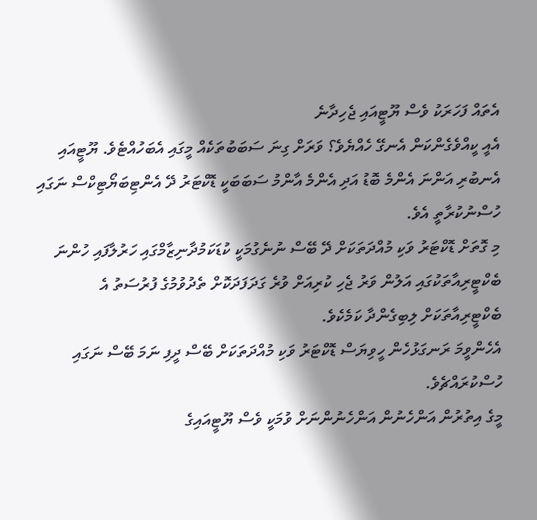އެތައް ފަހަރަކު ވެސް ޔޫޓީއައި ޖެހިދާނެ
އެއީ ކީއްވެގެންކަން އެނގޭ ހެއްޔެވެ؟ ވަރަށް ގިނަ ސަބަބުތަކެއް މީގައި އެބަހުއްޓެވެ. ޔޫޓީއައި އެނބުރި އަންނަ އެންމެ ބޮޑު އަދި އެންމެ އާންމު ސަބަބަކީ ޑޮކްޓަރު ދޭ އެންޓިބަޔޯޓިކްސް ނަގައި ހުސްނުކުރާތީ އެވެ.
މި ގޮތަށް ޑޮކްޓަރު ވަކި މުއްދަތަކަށް ދޭ ބޭސް ނުނެގުމަކީ ކުޑަކަމުދާނިޒާމްގައި ހަރުލާފައި ހުންނަ ބެކްޓީރިއާތަކުގައި އަލުން ވަރު ޖެހި ކުރިއަށް ވުރެ ގަދަފަދަކޮށް ތެދުވުމުގެ ފުރުސަތު އެ ބެކްޓީރިއާތަކަށް ލިބިގެންދާ ކަމެކެވެ.
އެހެންވީމަ ރަނގަޅުހެން ހީވިޔަސް ޑޮކްޓަރު ވަކި މުއްދަތަކަށް ބޭސް ދީފި ނަމަ ބޭސް ނަގައި ހުސްކުރައްޗެވެ.
މީގެ އިތުރުން އަންހެނުން އަންހެނުންނަށް ވުމަކީ ވެސް ޔޫޓީއައިގެ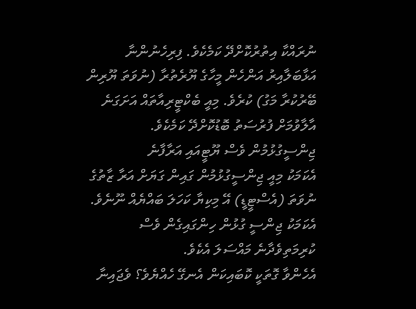ނުރައްކާ އިތުރުކޮށްދޭ ކަމެކެވެ. ފިރިހެނުންނާ އަޅާބަލާއިރު އަންހެން މީހާގެ ޔޫރެތުރާ (ނުވަތަ ޔޫރިން ބޭރުކުރާ މަގު) ކުރެވެ. މިއީ ބެކްޓީރިއާތައް އަށަގަނެ އާލާވުމަށް ފުރުސަތު ބޮޑުކޮށްދޭ ކަމެކެވެ.
ޖިންސީގުޅުމުން ވެސް ޔޫޓީއައި އަރާފާނެ
އެކަމަކު މިއީ ޖިންސީގުޅުމުން ގައިން ގަޔަށް އަރާ ޒާތުގެ ނުވަތަ (އެސްޓީޑީ) އޭ މިކިޔާ ކަހަލަ ބައްޔެއް ނޫނެވެ. އެކަމަކު ޖިންސީ ގުޅުން ހިންގައިގެން ވެސް ކުރިމަތިވެދާނެ މައްސަލަ އެކެވެ.
އެހެންވާ ގޮތަކީ ކޮބައިކަން އެނގޭ ހެއްޔެވެ؟ ވެޖައިނާ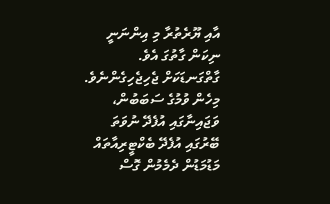އާއި ޔޫރެތުރާ މި އިންނަނީ ނިކަން ގާތުގަ އެވެ. ގާތްގަނޑަކަށް ޖެހިޖެހިގެންނެވެ. މިހެން ވުމުގެ ސަބަބުން، ވަޖައިނާގައި އުފެދޭ ނުވަތަ ބޭރުގައި އުފެދޭ ބެކްޓީރިއާތައް މަޑުމަޑުން ދެމެމުން ގޮސް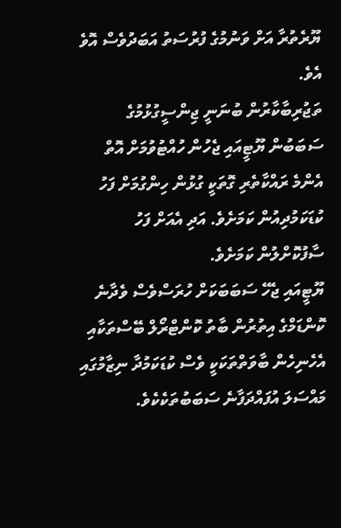ޔޫރެތުރާ އަށް ވަނުމުގެ ފުރުސަތު އަބަދުވެސް އޮވެ އެވެ.
ތަޖުރިބާކާރުން ބުނަނީ ޖިންސީގުޅުމުގެ ސަބަބުން ޔޫޓީއައި ޖެހުން ހުއްޓުވުމަށް އޮތް އެންމެ ރައްކާތެރި ގޮތަކީ ގުޅުން ހިންގުމަށް ފަހު ކުޑަކަމުދިއުން ކަމަށެވެ. އަދި އެއަށް ފަހު ސާފުކޮށްލުން ކަމަށެވެ.
ޔޫޓީއައި ޖެހޭ ސަބަބަކަށް ހުރަސްވެސް ވެދާނެ
ކޮންޑަމްގެ އިތުރުން ބާތު ކޮންޓްރޯލް ބޭސްތަކާއި އެހެނިހެން ބާވަތްތަކަކީ ވެސް ކުޑަކަމުދާ ނިޒާމުގައި މައްސަލަ އުފައްދަފާނެ ސަބަބުތަކެކެވެ.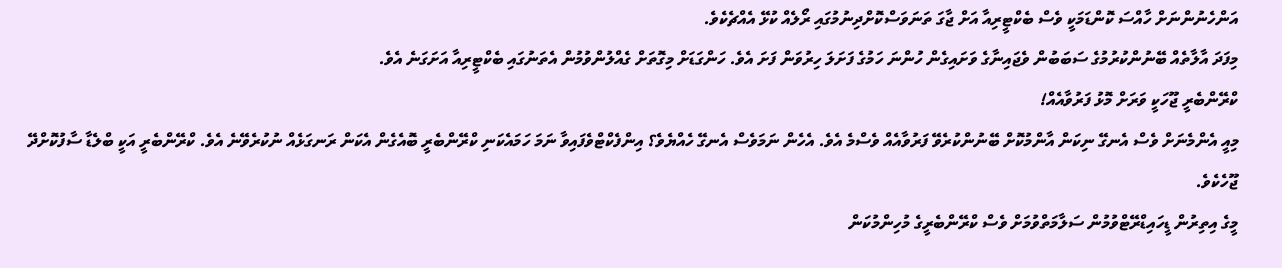އަންހެނުންނަށް ހާއްސަ ކޮންޑަމަކީ ވެސް ބެކްޓީރިއާ އަށް ޖާގަ ތަނަވަސްކޮށްދިނުމުގައި ރޯލެއް ކުޅޭ އެއްޗެކެވެ.
މިފަދަ އާލާތެއް ބޭނުންކުރުމުގެ ސަބަބުން ވެޖައިނާގެ ވަށައިގެން ހުންނަ ހަމުގެ ފަށަލަ ހިރުވަން ފަށަ އެވެ. ހަންގަޑަށް މިގޮތަށް ގެއްލުންވުމުން އެތަނުގައި ބެކްޓީރިއާ އަށަގަނެ އެވެ.
ކްރޭންބެރީ ޖޫހަކީ ވަރަށް މޮޅު ފަރުވާއެއް!
މިއީ އެންމެނަށް ވެސް އެނގޭ ނިކަން އާންމުކޮށް ބޭނުންކުރެވޭ ފަރުވާއެއް ވެސްމެ އެވެ. އެހެން ނަމަވެސް އެނގޭ ހެއްޔެވެ؟ އިންފެކްޓްވެފައިވާ ނަމަ ހަމައެކަނި ކްރޭންބެރީ ބޮއެގެން އެކަން ރަނގަޅެއް ނުކުރެވޭނެ އެވެ. ކްރޭންބެރީ އަކީ ބްލެޑާ ސާފުކޮށްދޭ ޖޫހެކެވެ.
މީގެ އިތިރުން ޑީހައިޑްރޭޓްވުމުން ސަލާމަތްވުމަށް ވެސް ކްރޭންބެރީގެ މުހިންމުކަން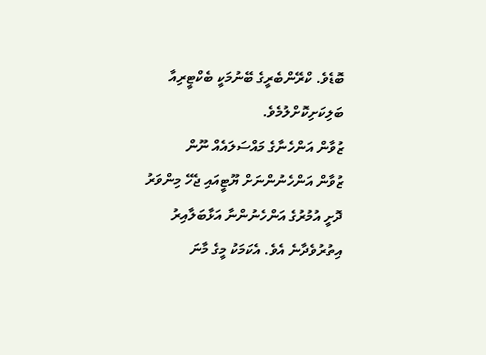ބޮޑެވެ. ކްރޭންބެރީގެ ބޭނުމަކީ ބެކްޓީރިއާ ބަލިކަށިކޮށްލުމެވެ.
ޒުވާން އަންހެނާގެ މައްސަލައެއް ނޫން
ޒުވާން އަންހެނުންނަށް ޔޫޓީއައި ޖެހޭ މިންވަރު ދޮށީ އުމުރުގެ އަންހެނުންނާ އަޅާބަލާއިރު އިތުރުވެދާނެ އެވެ. އެކަމަކު މީގެ މާނަ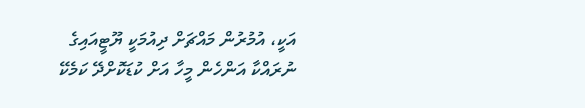އަކީ، އުމުރުން މައްޗަށް ދިއުމަކީ ޔޫޓީއައިގެ ނުރައްކާ އަންހެން މީހާ އަށް ކުޑަކޮށްދޭ ކަމެކޭ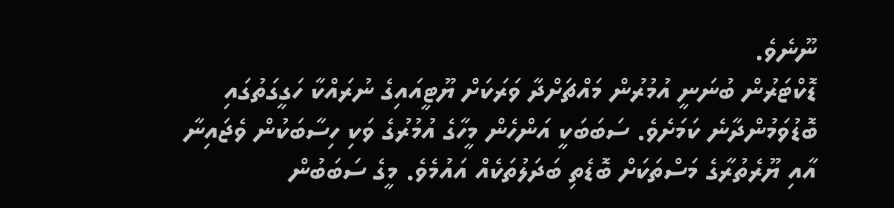ނޫނެވެ.
ޑޮކްޓަރުން ބުނަނީ އުމުރުން މައްޗަށްދާ ވަރަކަށް ޔޫޓީއައިގެ ނުރައްކާ ހަގީގަތުގައި ބޮޑުވަމުންދާނެ ކަމަށެވެ. ސަބަބަކީ އަންހެން މީހާގެ އުމުރުގެ ވަކި ހިސާބަކުން ވެޖައިނާ އާއި ޔޫރެތުރާގެ މަސްތަކަށް ބޮޑެތި ބަދަލުތަކެއް އައުމެވެ. މީގެ ސަބަބުން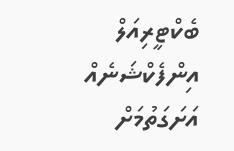ބެކްޓީރިއަލް އިންފެކްޝަނެއް އަށަގަތުމަށް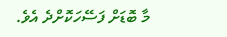މާ ބޮޑަށް ފަސޭހަކޮށްދެ އެވެ.